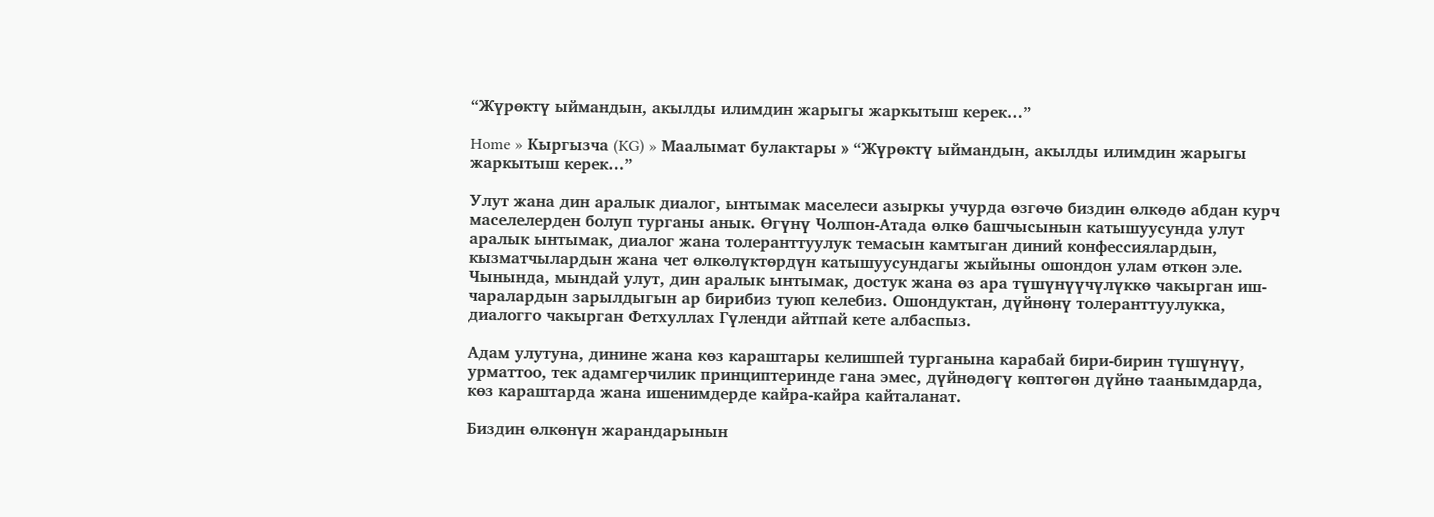“Жүрөктү ыймандын, акылды илимдин жарыгы жаркытыш керек…”

Home » Kыргызча (KG) » Маалымат булактары » “Жүрөктү ыймандын, акылды илимдин жарыгы жаркытыш керек…”

Улут жана дин аралык диалог, ынтымак маселеси азыркы учурда өзгөчө биздин өлкөдө абдан курч маселелерден болуп турганы анык. Өгүнү Чолпон-Атада өлкө башчысынын катышуусунда улут аралык ынтымак, диалог жана толеранттуулук темасын камтыган диний конфессиялардын, кызматчылардын жана чет өлкөлүктөрдүн катышуусундагы жыйыны ошондон улам өткөн эле. Чынында, мындай улут, дин аралык ынтымак, достук жана өз ара түшүнүүчүлүккө чакырган иш-чаралардын зарылдыгын ар бирибиз туюп келебиз. Ошондуктан, дүйнөнү толеранттуулукка, диалогго чакырган Фетхуллах Гүленди айтпай кете албаспыз.

Адам улутуна, динине жана көз караштары келишпей турганына карабай бири-бирин түшүнүү, урматтоо, тек адамгерчилик принциптеринде гана эмес, дүйнөдөгү көптөгөн дүйнө таанымдарда, көз караштарда жана ишенимдерде кайра-кайра кайталанат.

Биздин өлкөнүн жарандарынын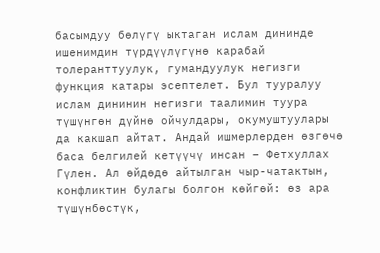басымдуу бөлүгү ыктаган ислам дининде ишенимдин түрдүүлүгүнө карабай толеранттуулук, гумандуулук негизги функция катары эсептелет. Бул тууралуу ислам дининин негизги таалимин туура түшүнгөн дүйнө ойчулдары, окумуштуулары да какшап айтат. Андай ишмерлерден өзгөчө баса белгилей кетүүчү инсан – Фетхуллах Гүлен. Ал өйдөдө айтылган чыр-чатактын, конфликтин булагы болгон көйгөй: өз ара түшүнбөстүк,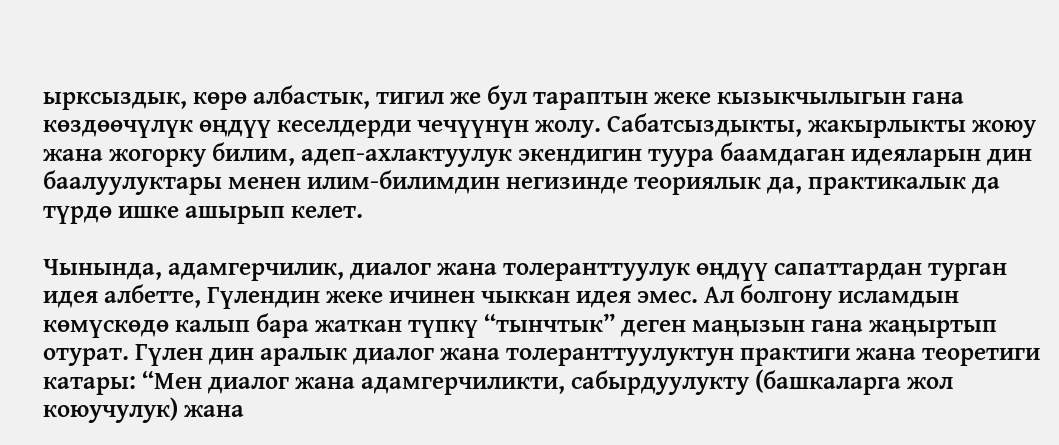ырксыздык, көрө албастык, тигил же бул тараптын жеке кызыкчылыгын гана көздөөчүлүк өңдүү кеселдерди чечүүнүн жолу. Сабатсыздыкты, жакырлыкты жоюу жана жогорку билим, адеп-ахлактуулук экендигин туура баамдаган идеяларын дин баалуулуктары менен илим-билимдин негизинде теориялык да, практикалык да түрдө ишке ашырып келет.

Чынында, адамгерчилик, диалог жана толеранттуулук өңдүү сапаттардан турган идея албетте, Гүлендин жеке ичинен чыккан идея эмес. Ал болгону исламдын көмүскөдө калып бара жаткан түпкү “тынчтык” деген маңызын гана жаңыртып отурат. Гүлен дин аралык диалог жана толеранттуулуктун практиги жана теоретиги катары: “Мен диалог жана адамгерчиликти, сабырдуулукту (башкаларга жол коюучулук) жана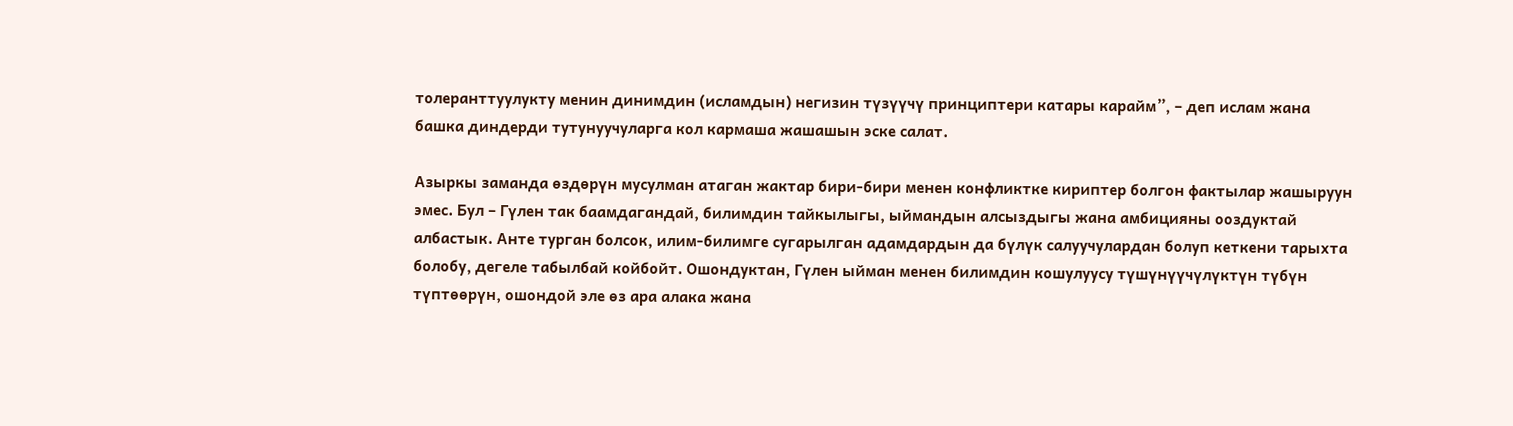толеранттуулукту менин динимдин (исламдын) негизин түзүүчү принциптери катары карайм”, – деп ислам жана башка диндерди тутунуучуларга кол кармаша жашашын эске салат.

Азыркы заманда өздөрүн мусулман атаган жактар бири-бири менен конфликтке кириптер болгон фактылар жашыруун эмес. Бул – Гүлен так баамдагандай, билимдин тайкылыгы, ыймандын алсыздыгы жана амбицияны ооздуктай албастык. Анте турган болсок, илим-билимге сугарылган адамдардын да бүлүк салуучулардан болуп кеткени тарыхта болобу, дегеле табылбай койбойт. Ошондуктан, Гүлен ыйман менен билимдин кошулуусу түшүнүүчүлүктүн түбүн түптөөрүн, ошондой эле өз ара алака жана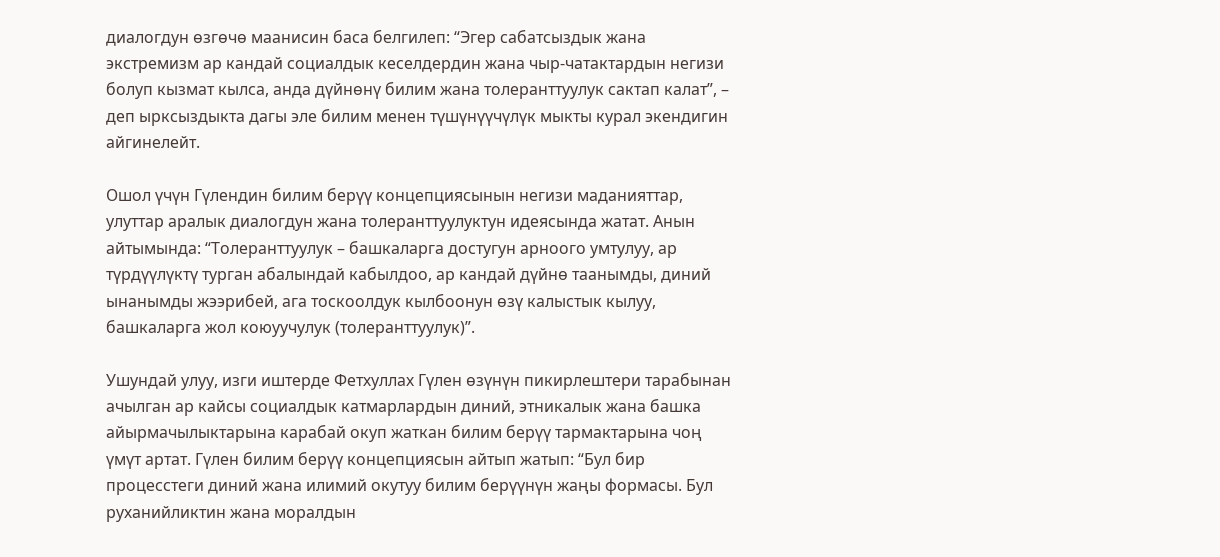диалогдун өзгөчө маанисин баса белгилеп: “Эгер сабатсыздык жана экстремизм ар кандай социалдык кеселдердин жана чыр-чатактардын негизи болуп кызмат кылса, анда дүйнөнү билим жана толеранттуулук сактап калат”, – деп ырксыздыкта дагы эле билим менен түшүнүүчүлүк мыкты курал экендигин айгинелейт.

Ошол үчүн Гүлендин билим берүү концепциясынын негизи маданияттар, улуттар аралык диалогдун жана толеранттуулуктун идеясында жатат. Анын айтымында: “Толеранттуулук – башкаларга достугун арноого умтулуу, ар түрдүүлүктү турган абалындай кабылдоо, ар кандай дүйнө таанымды, диний ынанымды жээрибей, ага тоскоолдук кылбоонун өзү калыстык кылуу, башкаларга жол коюуучулук (толеранттуулук)”.

Ушундай улуу, изги иштерде Фетхуллах Гүлен өзүнүн пикирлештери тарабынан ачылган ар кайсы социалдык катмарлардын диний, этникалык жана башка айырмачылыктарына карабай окуп жаткан билим берүү тармактарына чоң үмүт артат. Гүлен билим берүү концепциясын айтып жатып: “Бул бир процесстеги диний жана илимий окутуу билим берүүнүн жаңы формасы. Бул руханийликтин жана моралдын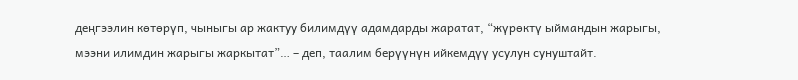деңгээлин көтөрүп, чыныгы ар жактуу билимдүү адамдарды жаратат, “жүрөктү ыймандын жарыгы, мээни илимдин жарыгы жаркытат”… – деп, таалим берүүнүн ийкемдүү усулун сунуштайт.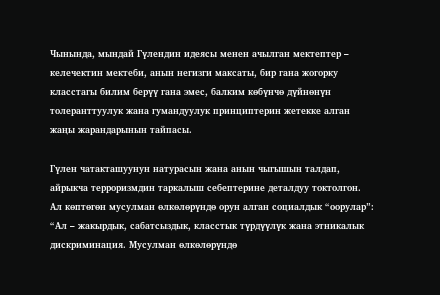Чынында, мындай Гүлендин идеясы менен ачылган мектептер – келечектин мектеби, анын негизги максаты, бир гана жогорку класстагы билим берүү гана эмес, балким көбүнчө дүйнөнүн толеранттуулук жана гумандуулук принциптерин жетекке алган жаңы жарандарынын тайпасы.

Гүлен чатакташуунун натурасын жана анын чыгышын талдап, айрыкча терроризмдин таркалыш себептерине деталдуу токтолгон. Ал көптөгөн мусулман өлкөлөрүндө орун алган социалдык “оорулар”: “Ал – жакырдык, сабатсыздык, класстык түрдүүлүк жана этникалык дискриминация. Мусулман өлкөлөрүндө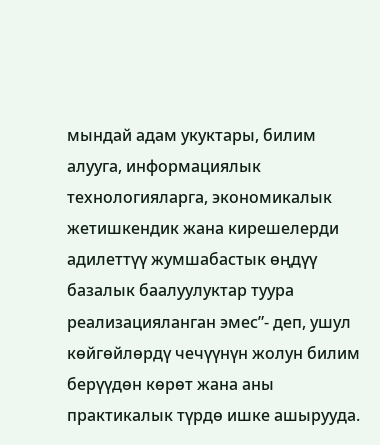мындай адам укуктары, билим алууга, информациялык технологияларга, экономикалык жетишкендик жана кирешелерди адилеттүү жумшабастык өңдүү базалык баалуулуктар туура реализацияланган эмес”- деп, ушул көйгөйлөрдү чечүүнүн жолун билим берүүдөн көрөт жана аны практикалык түрдө ишке ашырууда.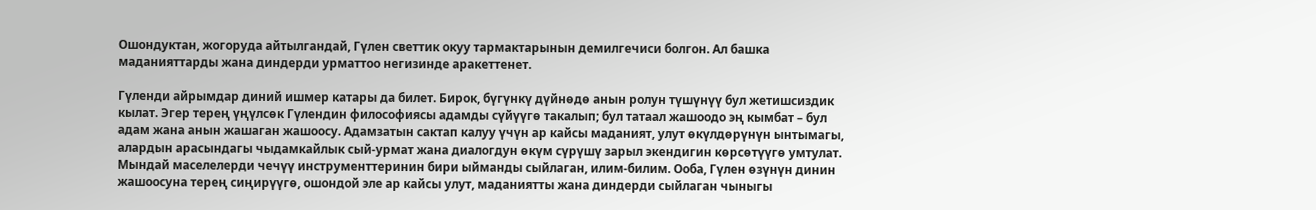Ошондуктан, жогоруда айтылгандай, Гүлен светтик окуу тармактарынын демилгечиси болгон. Ал башка маданияттарды жана диндерди урматтоо негизинде аракеттенет.

Гүленди айрымдар диний ишмер катары да билет. Бирок, бүгүнкү дүйнөдө анын ролун түшүнүү бул жетишсиздик кылат. Эгер терең үңүлсөк Гүлендин философиясы адамды сүйүүгө такалып; бул татаал жашоодо эң кымбат – бул адам жана анын жашаган жашоосу. Адамзатын сактап калуу үчүн ар кайсы маданият, улут өкүлдөрүнүн ынтымагы, алардын арасындагы чыдамкайлык сый-урмат жана диалогдун өкүм сүрүшү зарыл экендигин көрсөтүүгө умтулат. Мындай маселелерди чечүү инструменттеринин бири ыйманды сыйлаган, илим-билим. Ооба, Гүлен өзүнүн динин жашоосуна терең сиңирүүгө, ошондой эле ар кайсы улут, маданиятты жана диндерди сыйлаган чыныгы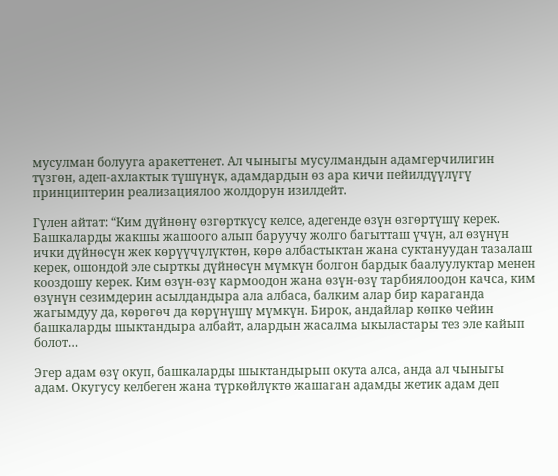мусулман болууга аракеттенет. Ал чыныгы мусулмандын адамгерчилигин түзгөн, адеп-ахлактык түшүнүк, адамдардын өз ара кичи пейилдүүлүгү принциптерин реализациялоо жолдорун изилдейт.

Гүлен айтат: “Ким дүйнөнү өзгөрткүсү келсе, адегенде өзүн өзгөртүшү керек. Башкаларды жакшы жашоого алып баруучу жолго багытташ үчүн, ал өзүнүн ички дүйнөсүн жек көрүүчүлүктөн, көрө албастыктан жана суктануудан тазалаш керек, ошондой эле сырткы дүйнөсүн мүмкүн болгон бардык баалуулуктар менен кооздошу керек. Ким өзүн-өзү кармоодон жана өзүн-өзү тарбиялоодон качса, ким өзүнүн сезимдерин асылдандыра ала албаса, балким алар бир караганда жагымдуу да, көрөгөч да көрүнүшү мүмкүн. Бирок, андайлар көпкө чейин башкаларды шыктандыра албайт, алардын жасалма ыкыластары тез эле кайып болот…

Эгер адам өзү окуп, башкаларды шыктандырып окута алса, анда ал чыныгы адам. Окугусу келбеген жана түркөйлүктө жашаган адамды жетик адам деп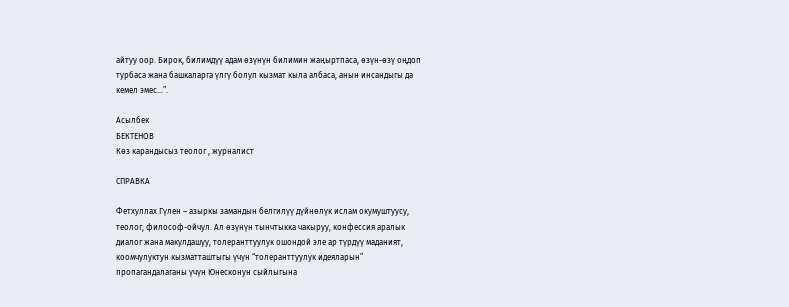айтуу оор. Бирок, билимдүү адам өзүнүн билимин жаңыртпаса, өзүн-өзү оңдоп турбаса жана башкаларга үлгү болуп кызмат кыла албаса, анын инсандыгы да кемел эмес…”.

Асылбек
БЕКТЕНОВ
Көз карандысыз теолог , журналист

СПРАВКА

Фетхуллах Гүлен – азыркы замандын белгилүү дүйнөлүк ислам окумуштуусу, теолог, философ-ойчул. Ал өзүнүн тынчтыкка чакыруу, конфессия аралык диалог жана макулдашуу, толеранттуулук ошондой эле ар түрдүү маданият, коомчулуктун кызматташтыгы үчүн “толеранттуулук идеяларын” пропагандалаганы үчүн Юнесконун сыйлыгына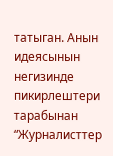татыган. Анын идеясынын негизинде пикирлештери тарабынан “Журналисттер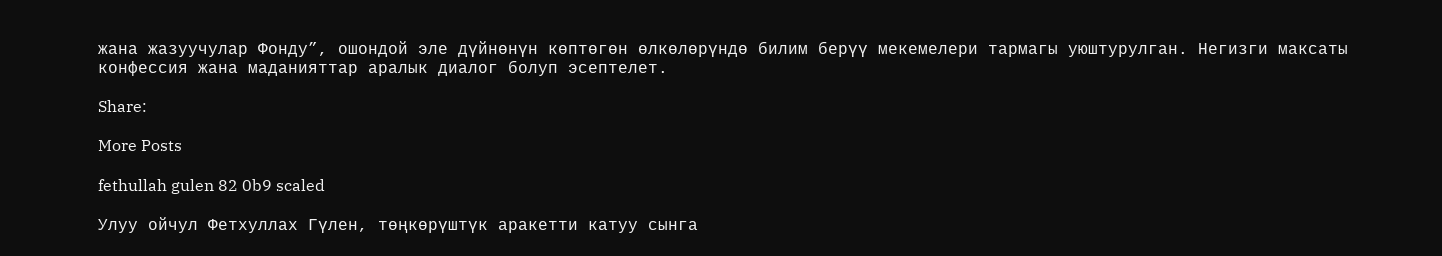жана жазуучулар Фонду”, ошондой эле дүйнөнүн көптөгөн өлкөлөрүндө билим берүү мекемелери тармагы уюштурулган. Негизги максаты конфессия жана маданияттар аралык диалог болуп эсептелет.

Share:

More Posts

fethullah gulen 82 0b9 scaled

Улуу ойчул Фетхуллах Гүлен, төңкөрүштүк аракетти катуу сынга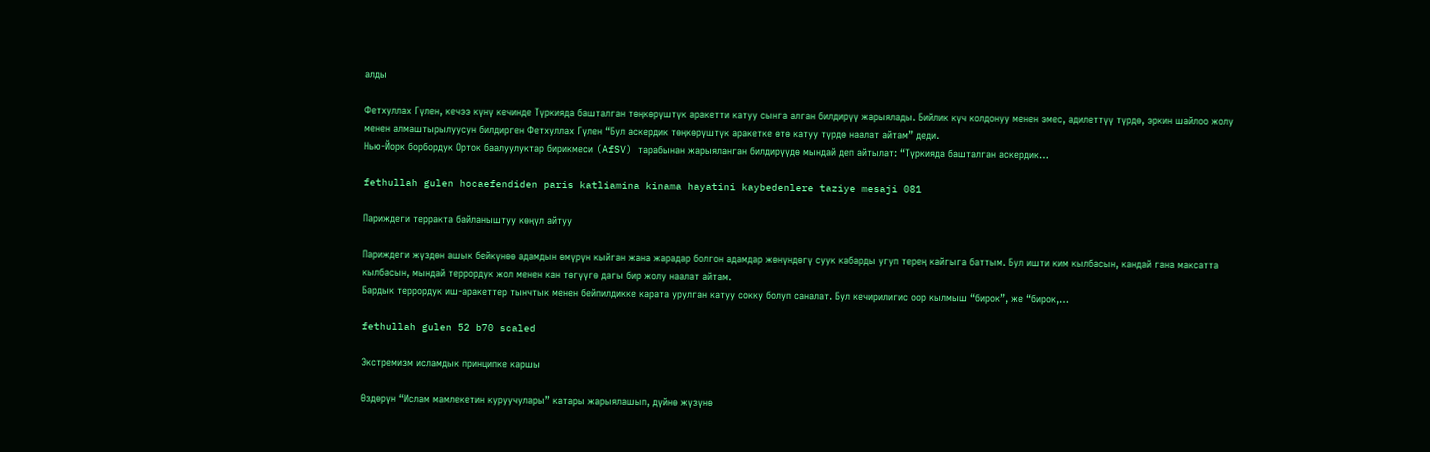алды

Фетхуллах Гүлен, кечээ күнү кечинде Түркияда башталган төңкөрүштүк аракетти катуу сынга алган билдирүү жарыялады. Бийлик күч колдонуу менен эмес, адилеттүү түрдө, эркин шайлоо жолу менен алмаштырылуусун билдирген Фетхуллах Гүлен “Бул аскердик төңкөрүштүк аракетке өтө катуу түрдө наалат айтам” деди.
Нью-Йорк борбордук Орток баалуулуктар бирикмеси (AfSV) тарабынан жарыяланган билдирүүдө мындай деп айтылат: “Түркияда башталган аскердик…

fethullah gulen hocaefendiden paris katliamina kinama hayatini kaybedenlere taziye mesaji 081

Париждеги терракта байланыштуу көңүл айтуу

Париждеги жүздөн ашык бейкүнөө адамдын өмүрүн кыйган жана жарадар болгон адамдар жөнүндөгү суук кабарды угуп терең кайгыга баттым. Бул ишти ким кылбасын, кандай гана максатта кылбасын, мындай террордук жол менен кан төгүүгө дагы бир жолу наалат айтам.
Бардык террордук иш-аракеттер тынчтык менен бейпилдикке карата урулган катуу сокку болуп саналат. Бул кечирилигис оор кылмыш “бирок”, же “бирок,…

fethullah gulen 52 b70 scaled

Экстремизм исламдык принципке каршы

Өздөрүн “Ислам мамлекетин куруучулары” катары жарыялашып, дүйнө жүзүнө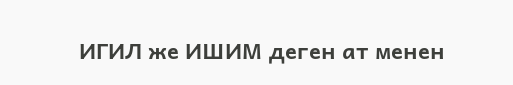ИГИЛ же ИШИМ деген ат менен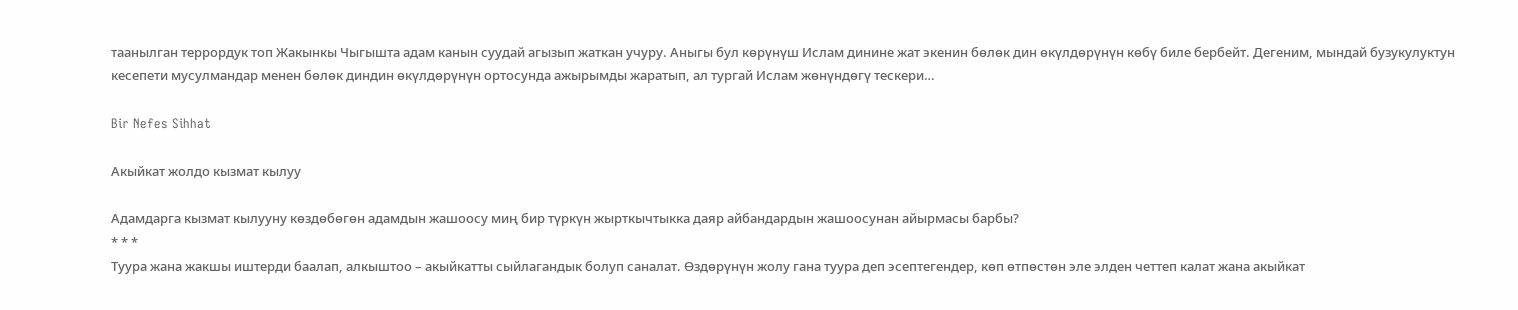таанылган террордук топ Жакынкы Чыгышта адам канын суудай агызып жаткан учуру. Аныгы бул көрүнүш Ислам динине жат экенин бөлөк дин өкүлдөрүнүн көбү биле бербейт. Дегеним, мындай бузукулуктун кесепети мусулмандар менен бөлөк диндин өкүлдөрүнүн ортосунда ажырымды жаратып, ал тургай Ислам жөнүндөгү тескери…

Bir Nefes Sihhat

Акыйкат жолдо кызмат кылуу

Адамдарга кызмат кылууну көздөбөгөн адамдын жашоосу миң бир түркүн жырткычтыкка даяр айбандардын жашоосунан айырмасы барбы?
* * *
Туура жана жакшы иштерди баалап, алкыштоо – акыйкатты сыйлагандык болуп саналат. Өздөрүнүн жолу гана туура деп эсептегендер, көп өтпөстөн эле элден четтеп калат жана акыйкат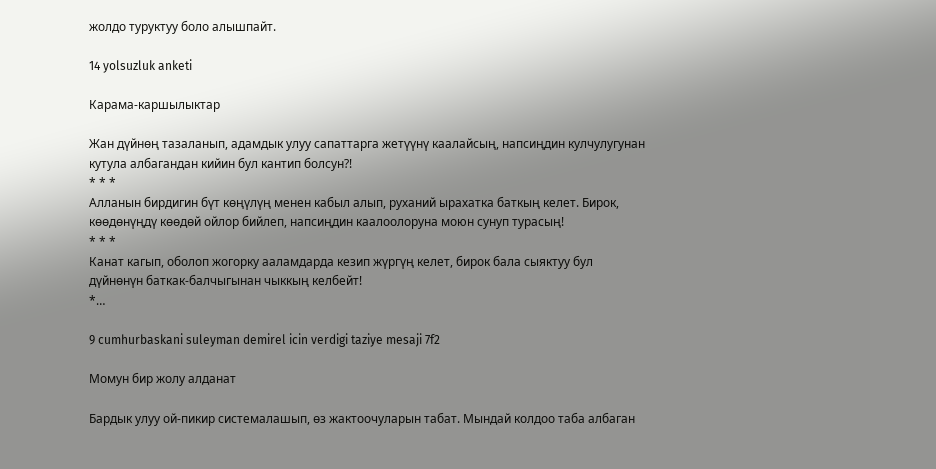жолдо туруктуу боло алышпайт.

14 yolsuzluk anketi

Карама-каршылыктар

Жан дүйнөң тазаланып, адамдык улуу сапаттарга жетүүнү каалайсың, напсиңдин кулчулугунан кутула албагандан кийин бул кантип болсун?!
* * *
Алланын бирдигин бүт көңүлүң менен кабыл алып, руханий ырахатка баткың келет. Бирок, көөдөнүңдү көөдөй ойлор бийлеп, напсиңдин каалоолоруна моюн сунуп турасың!
* * *
Канат кагып, оболоп жогорку ааламдарда кезип жүргүң келет, бирок бала сыяктуу бул дүйнөнүн баткак-балчыгынан чыккың келбейт!
*…

9 cumhurbaskani suleyman demirel icin verdigi taziye mesaji 7f2

Момун бир жолу алданат

Бардык улуу ой-пикир системалашып, өз жактоочуларын табат. Мындай колдоо таба албаган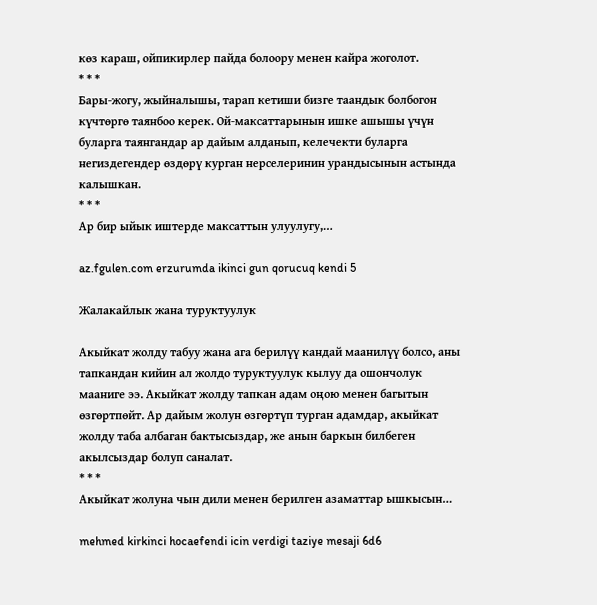көз караш, ойпикирлер пайда болоору менен кайра жоголот.
* * *
Бары-жогу, жыйналышы, тарап кетиши бизге таандык болбогон күчтөргө таянбоо керек. Ой-максаттарынын ишке ашышы үчүн буларга таянгандар ар дайым алданып, келечекти буларга негиздегендер өздөрү курган нерселеринин урандысынын астында калышкан.
* * *
Ар бир ыйык иштерде максаттын улуулугу,…

az.fgulen.com erzurumda ikinci gun qorucuq kendi 5

Жалакайлык жана туруктуулук

Акыйкат жолду табуу жана ага берилүү кандай маанилүү болсо, аны тапкандан кийин ал жолдо туруктуулук кылуу да ошончолук мааниге ээ. Акыйкат жолду тапкан адам оңою менен багытын өзгөртпөйт. Ар дайым жолун өзгөртүп турган адамдар, акыйкат жолду таба албаган бактысыздар, же анын баркын билбеген акылсыздар болуп саналат.
* * *
Акыйкат жолуна чын дили менен берилген азаматтар ышкысын…

mehmed kirkinci hocaefendi icin verdigi taziye mesaji 6d6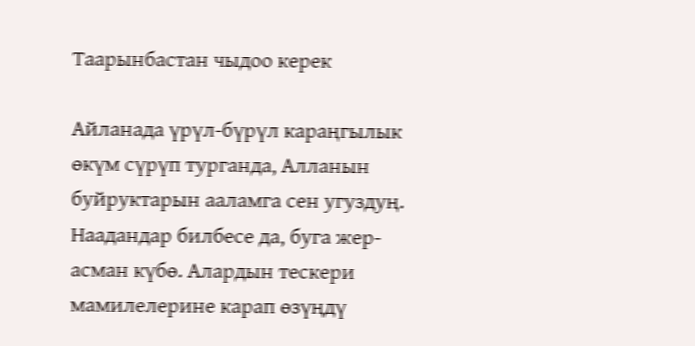Таарынбастан чыдоо керек

Айланада үрүл-бүрүл караңгылык өкүм сүрүп турганда, Алланын буйруктарын ааламга сен угуздуң. Наадандар билбесе да, буга жер-асман күбө. Алардын тескери мамилелерине карап өзүңдү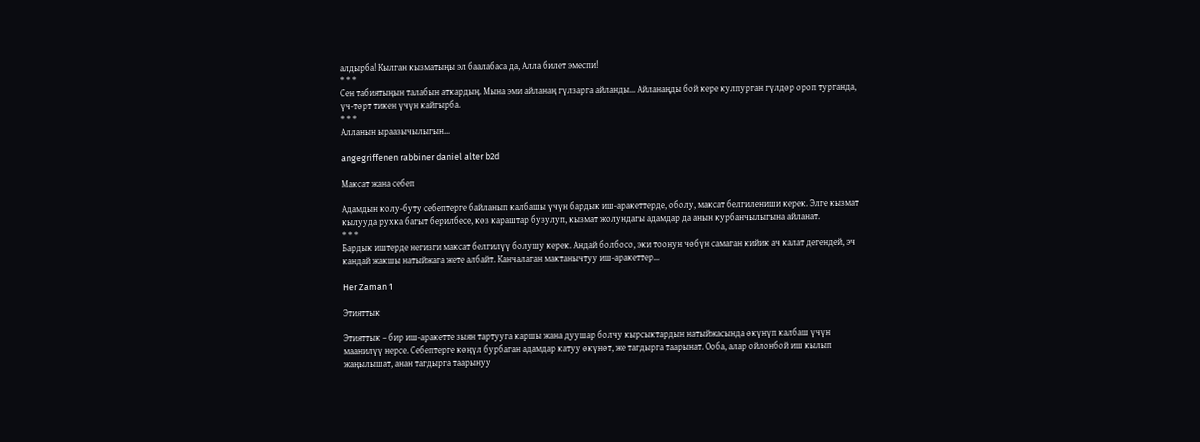алдырба! Кылган кызматыңы эл баалабаса да, Алла билет эмеспи!
* * *
Сен табиятыңын талабын аткардың. Мына эми айланаң гүлзарга айланды… Айланаңды бой кере кулпурган гүлдөр ороп турганда, үч-төрт тикен үчүн кайгырба.
* * *
Алланын ыраазычылыгын…

angegriffenen rabbiner daniel alter b2d

Максат жана себеп

Адамдын колу-буту себептерге байланып калбашы үчүн бардык иш-аракеттерде, оболу, максат белгилениши керек. Элге кызмат кылууда рухка багыт берилбесе, көз караштар бузулуп, кызмат жолундагы адамдар да анын курбанчылыгына айланат.
* * *
Бардык иштерде негизги максат белгилүү болушу керек. Андай болбосо, эки тоонун чөбүн самаган кийик ач калат дегендей, эч кандай жакшы натыйжага жете албайт. Канчалаган мактанычтуу иш-аракеттер…

Her Zaman 1

Этияттык

Этияттык – бир иш-аракетте зыян тартууга каршы жана дуушар болчу кырсыктардын натыйжасында өкүнүп калбаш үчүн маанилүү нерсе. Себептерге көңүл бурбаган адамдар катуу өкүнөт, же тагдырга таарынат. Ооба, алар ойлонбой иш кылып жаңылышат, анан тагдырга таарынуу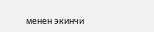менен экинчи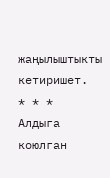жаңылыштыкты кетиришет.
* * *
Алдыга коюлган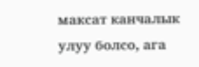максат канчалык улуу болсо, ага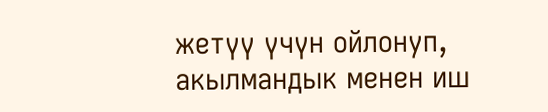жетүү үчүн ойлонуп, акылмандык менен иш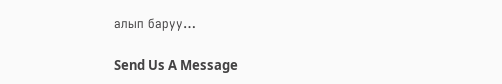алып баруу…

Send Us A Message